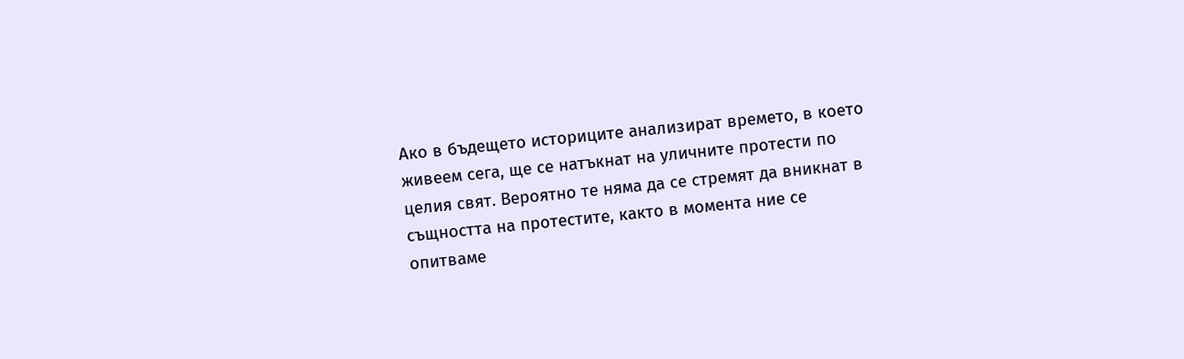Ако в бъдещето историците анализират времето, в което живеем сега, ще се натъкнат на уличните протести по целия свят. Вероятно те няма да се стремят да вникнат в същността на протестите, както в момента ние се опитваме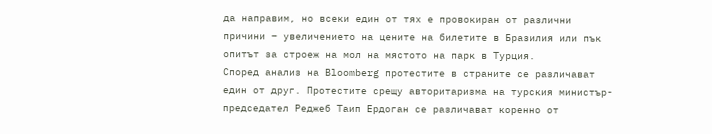да направим, но всеки един от тях е провокиран от различни причини – увеличението на цените на билетите в Бразилия или пък опитът за строеж на мол на мястото на парк в Турция.
Според анализ на Bloomberg протестите в страните се различават един от друг. Протестите срещу авторитаризма на турския министър-председател Реджеб Таип Ердоган се различават коренно от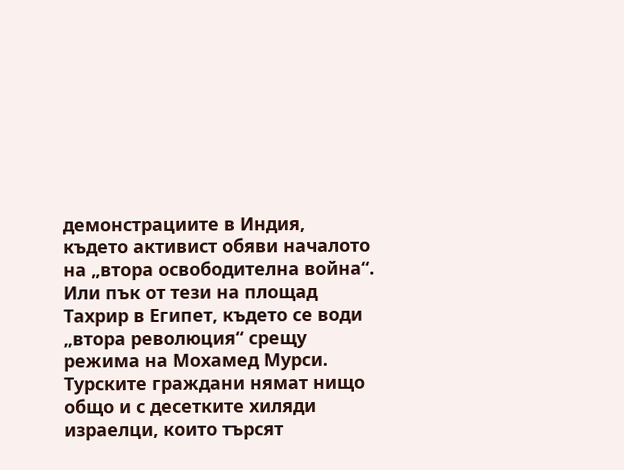демонстрациите в Индия, където активист обяви началото на „втора освободителна война“. Или пък от тези на площад Тахрир в Египет, където се води „втора революция“ срещу режима на Мохамед Мурси.
Турските граждани нямат нищо общо и с десетките хиляди израелци, които търсят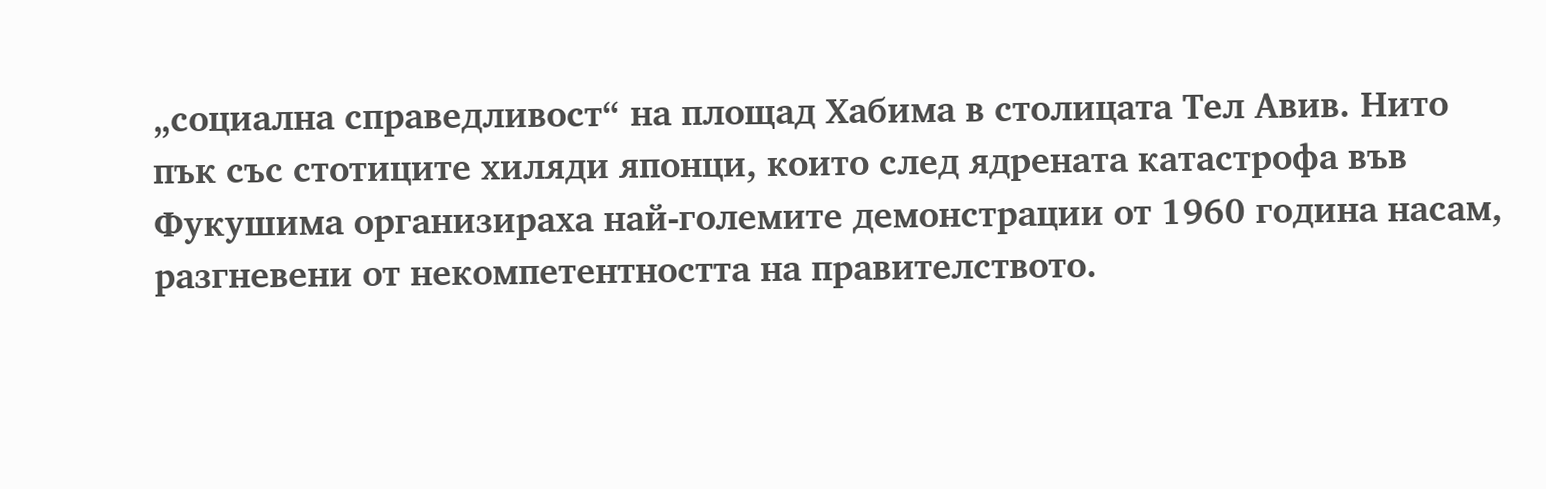„социална справедливост“ на площад Хабима в столицата Тел Авив. Нито пък със стотиците хиляди японци, които след ядрената катастрофа във Фукушима организираха най-големите демонстрации от 1960 година насам, разгневени от некомпетентността на правителството.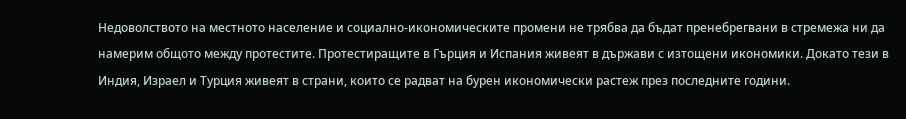Недоволството на местното население и социално-икономическите промени не трябва да бъдат пренебрегвани в стремежа ни да намерим общото между протестите. Протестиращите в Гърция и Испания живеят в държави с изтощени икономики. Докато тези в Индия, Израел и Турция живеят в страни, които се радват на бурен икономически растеж през последните години.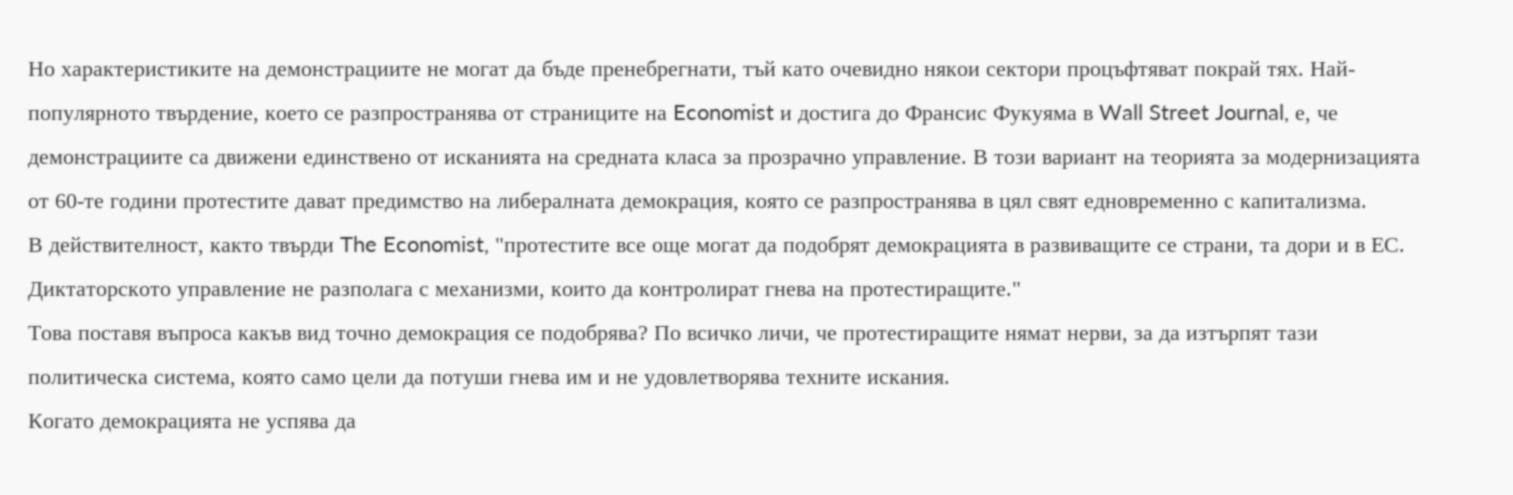Но характеристиките на демонстрациите не могат да бъде пренебрегнати, тъй като очевидно някои сектори процъфтяват покрай тях. Най-популярното твърдение, което се разпространява от страниците на Economist и достига до Франсис Фукуяма в Wall Street Journal, е, че демонстрациите са движени единствено от исканията на средната класа за прозрачно управление. В този вариант на теорията за модернизацията от 60-те години протестите дават предимство на либералната демокрация, която се разпространява в цял свят едновременно с капитализма.
В действителност, както твърди The Economist, "протестите все още могат да подобрят демокрацията в развиващите се страни, та дори и в ЕС. Диктаторското управление не разполага с механизми, които да контролират гнева на протестиращите."
Това поставя въпроса какъв вид точно демокрация се подобрява? По всичко личи, че протестиращите нямат нерви, за да изтърпят тази политическа система, която само цели да потуши гнева им и не удовлетворява техните искания.
Когато демокрацията не успява да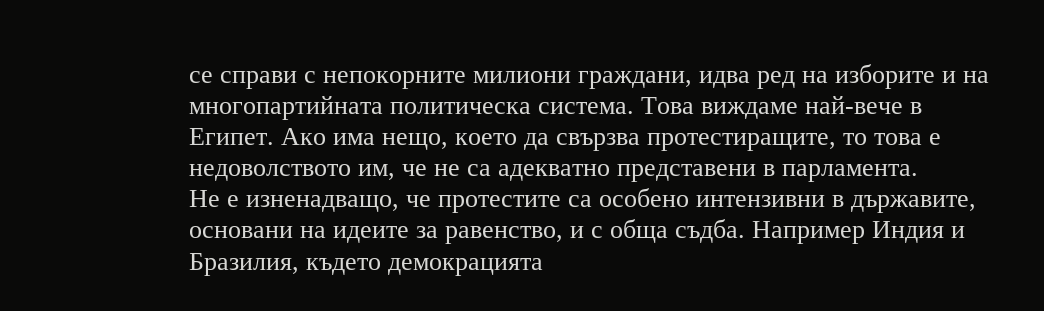се справи с непокорните милиони граждани, идва ред на изборите и на многопартийната политическа система. Това виждаме най-вече в Египет. Ако има нещо, което да свързва протестиращите, то това е недоволството им, че не са адекватно представени в парламента.
Не е изненадващо, че протестите са особено интензивни в държавите, основани на идеите за равенство, и с обща съдба. Например Индия и Бразилия, където демокрацията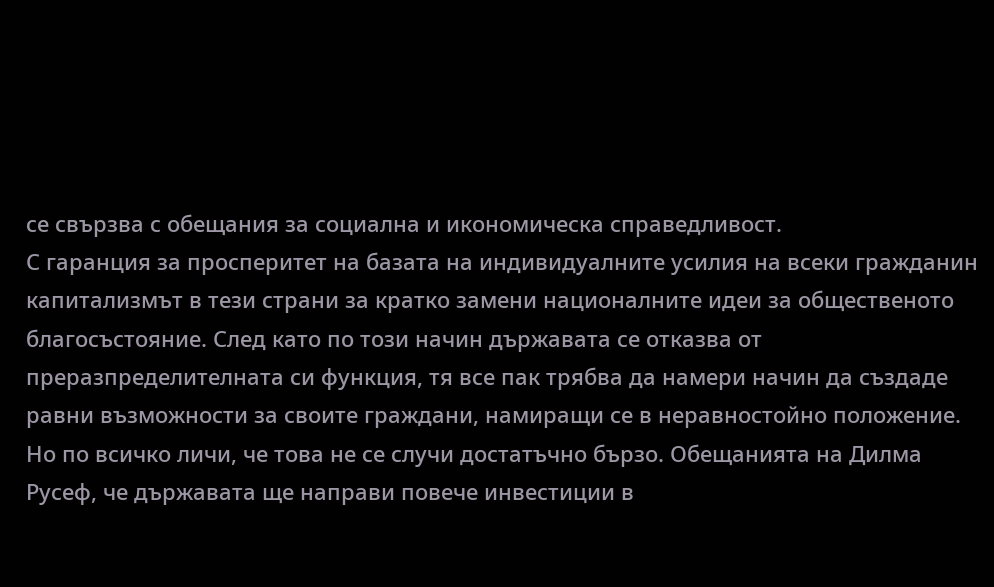се свързва с обещания за социална и икономическа справедливост.
С гаранция за просперитет на базата на индивидуалните усилия на всеки гражданин капитализмът в тези страни за кратко замени националните идеи за общественото благосъстояние. След като по този начин държавата се отказва от преразпределителната си функция, тя все пак трябва да намери начин да създаде равни възможности за своите граждани, намиращи се в неравностойно положение. Но по всичко личи, че това не се случи достатъчно бързо. Обещанията на Дилма Русеф, че държавата ще направи повече инвестиции в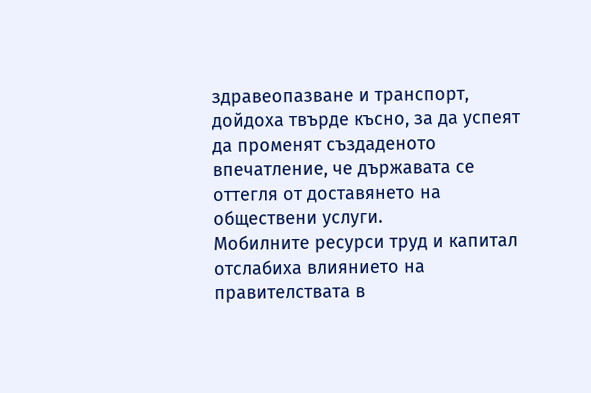здравеопазване и транспорт, дойдоха твърде късно, за да успеят да променят създаденото впечатление, че държавата се оттегля от доставянето на обществени услуги.
Мобилните ресурси труд и капитал отслабиха влиянието на правителствата в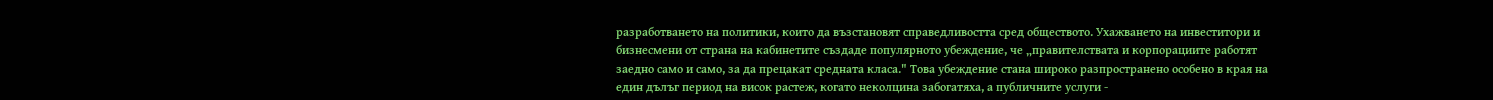разработването на политики, които да възстановят справедливостта сред обществото. Ухажването на инвеститори и бизнесмени от страна на кабинетите създаде популярното убеждение, че „правителствата и корпорациите работят заедно само и само, за да прецакат средната класа." Това убеждение стана широко разпространено особено в края на един дълъг период на висок растеж, когато неколцина забогатяха, а публичните услуги -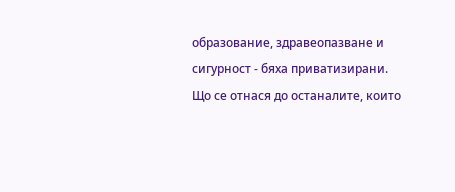образование, здравеопазване и сигурност - бяха приватизирани.
Що се отнася до останалите, които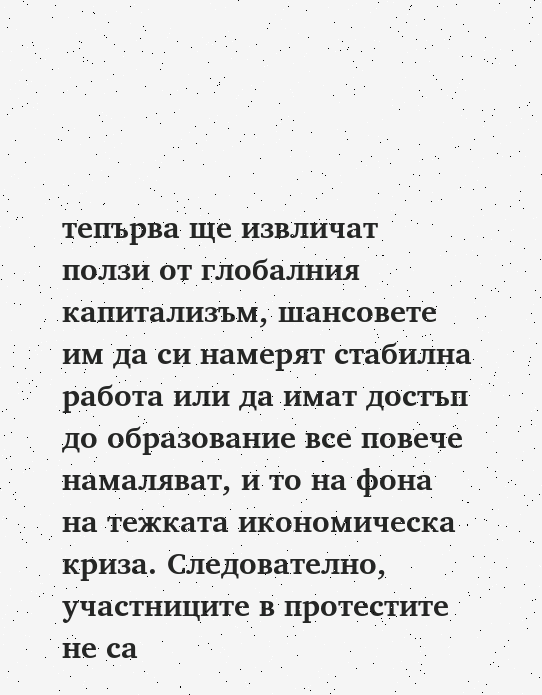тепърва ще извличат ползи от глобалния капитализъм, шансовете им да си намерят стабилна работа или да имат достъп до образование все повече намаляват, и то на фона на тежката икономическа криза. Следователно, участниците в протестите не са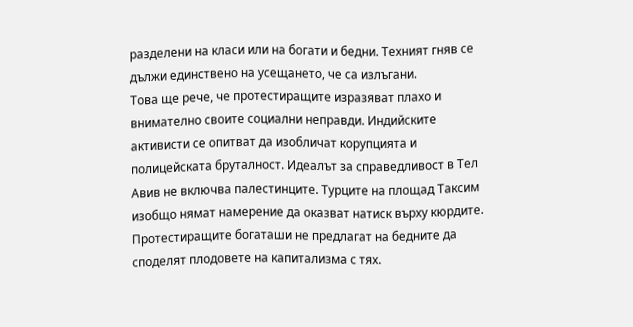разделени на класи или на богати и бедни. Техният гняв се дължи единствено на усещането, че са излъгани.
Това ще рече, че протестиращите изразяват плахо и внимателно своите социални неправди. Индийските активисти се опитват да изобличат корупцията и полицейската бруталност. Идеалът за справедливост в Тел Авив не включва палестинците. Турците на площад Таксим изобщо нямат намерение да оказват натиск върху кюрдите. Протестиращите богаташи не предлагат на бедните да споделят плодовете на капитализма с тях.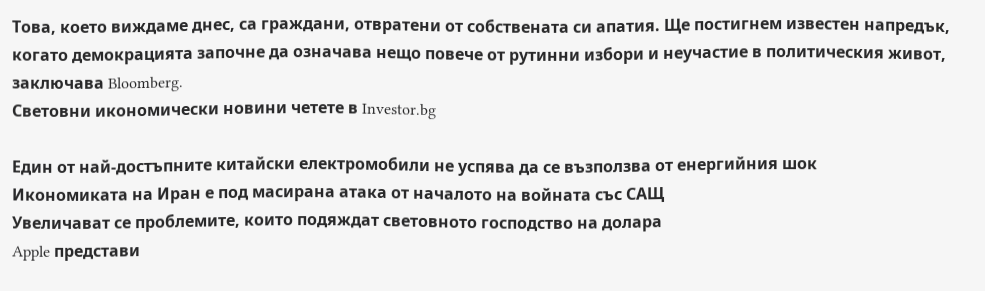Това, което виждаме днес, са граждани, отвратени от собствената си апатия. Ще постигнем известен напредък, когато демокрацията започне да означава нещо повече от рутинни избори и неучастие в политическия живот, заключава Bloomberg.
Световни икономически новини четете в Investor.bg

Един от най-достъпните китайски електромобили не успява да се възползва от енергийния шок
Икономиката на Иран е под масирана атака от началото на войната със САЩ
Увеличават се проблемите, които подяждат световното господство на долара
Apple представи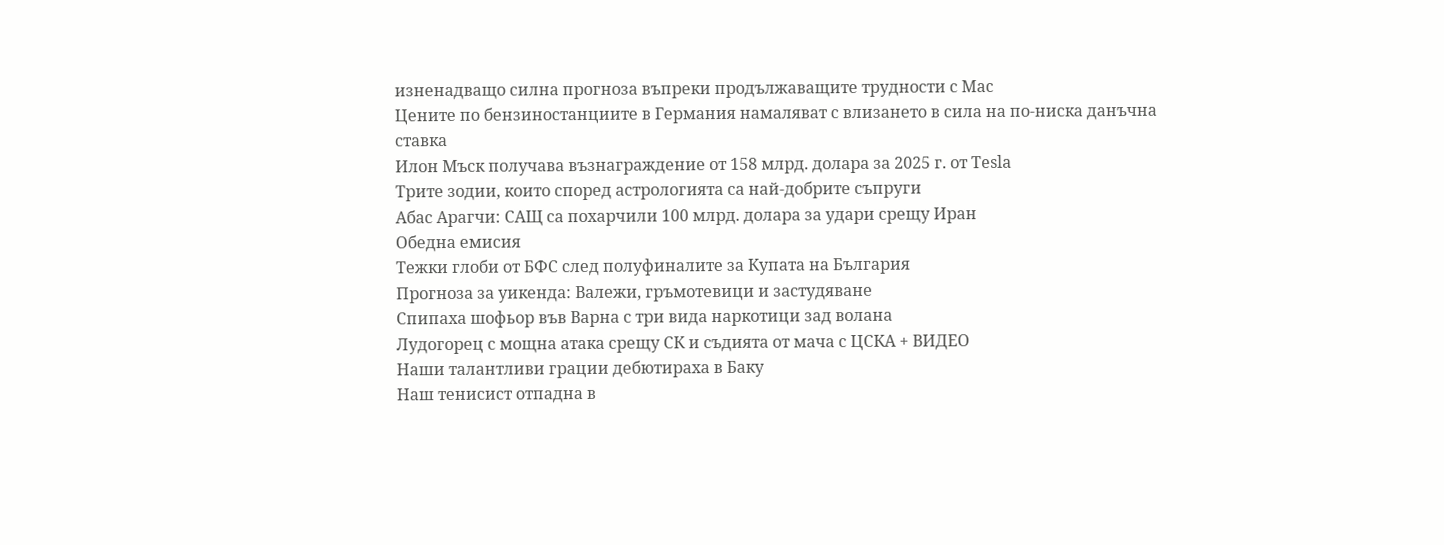изненадващо силна прогноза въпреки продължаващите трудности с Mac
Цените по бензиностанциите в Германия намаляват с влизането в сила на по-ниска данъчна ставка
Илон Мъск получава възнаграждение от 158 млрд. долара за 2025 г. от Tesla
Трите зодии, които според астрологията са най-добрите съпруги
Абас Арагчи: САЩ са похарчили 100 млрд. долара за удари срещу Иран
Обедна емисия
Тежки глоби от БФС след полуфиналите за Купата на България
Прогноза за уикенда: Валежи, гръмотевици и застудяване
Спипаха шофьор във Варна с три вида наркотици зад волана
Лудогорец с мощна атака срещу СК и съдията от мача с ЦСКА + ВИДЕО
Наши талантливи грации дебютираха в Баку
Наш тенисист отпадна в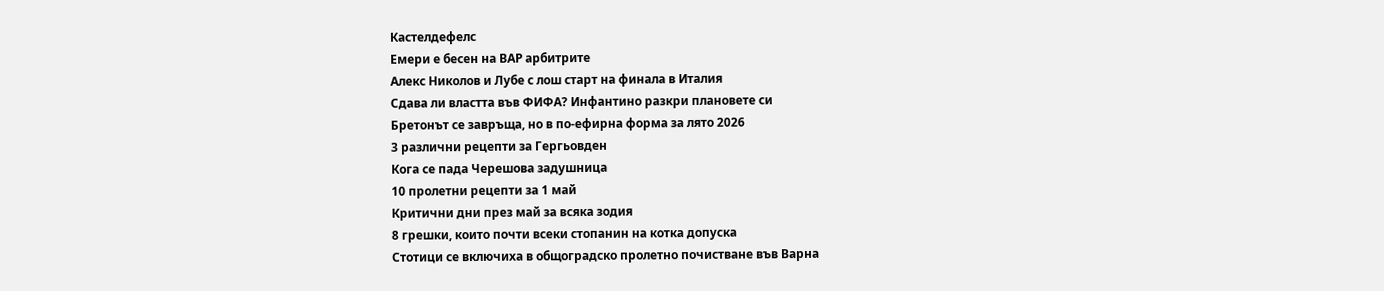Кастелдефелс
Емери е бесен на ВАР арбитрите
Алекс Николов и Лубе с лош старт на финала в Италия
Сдава ли властта във ФИФА? Инфантино разкри плановете си
Бретонът се завръща, но в по-ефирна форма за лято 2026
3 различни рецепти за Гергьовден
Кога се пада Черешова задушница
10 пролетни рецепти за 1 май
Критични дни през май за всяка зодия
8 грешки, които почти всеки стопанин на котка допуска
Стотици се включиха в общоградско пролетно почистване във Варна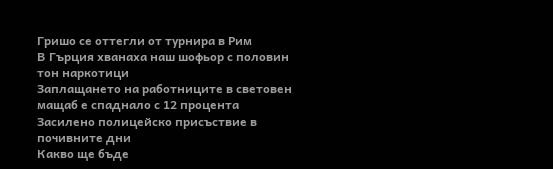Гришо се оттегли от турнира в Рим
В Гърция хванаха наш шофьор с половин тон наркотици
Заплащането на работниците в световен мащаб е спаднало с 12 процента
Засилено полицейско присъствие в почивните дни
Какво ще бъде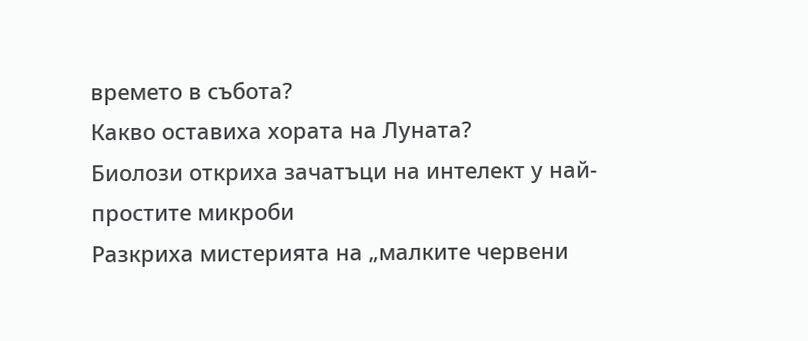времето в събота?
Какво оставиха хората на Луната?
Биолози откриха зачатъци на интелект у най-простите микроби
Разкриха мистерията на „малките червени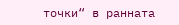точки“ в ранната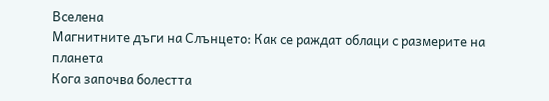Вселена
Магнитните дъги на Слънцето: Как се раждат облаци с размерите на планета
Кога започва болестта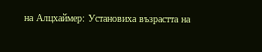на Алцхаймер: Установиха възрастта на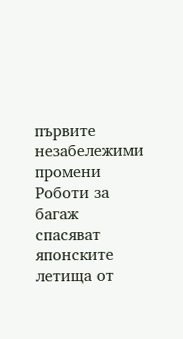първите незабележими промени
Роботи за багаж спасяват японските летища от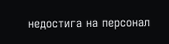недостига на персонал